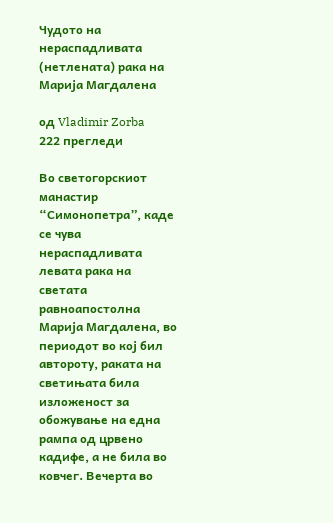Чудото на нераспадливата (нетлената) рака на Марија Магдалена

од Vladimir Zorba
222 прегледи

Во светогорскиот манастир “Симонопетра”, каде се чува нераспадливата левата рака на светата равноапостолна Марија Магдалена, во периодот во кој бил автороту, раката на светињата била изложеност за обожување на една рампа од црвено кадифе, а не била во ковчег. Вечерта во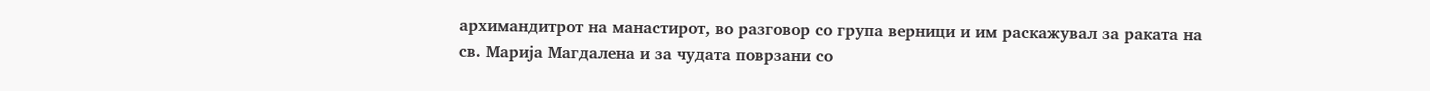архимандитрот на манастирот, во разговор со група верници и им раскажувал за раката на св. Марија Магдалена и за чудата поврзани со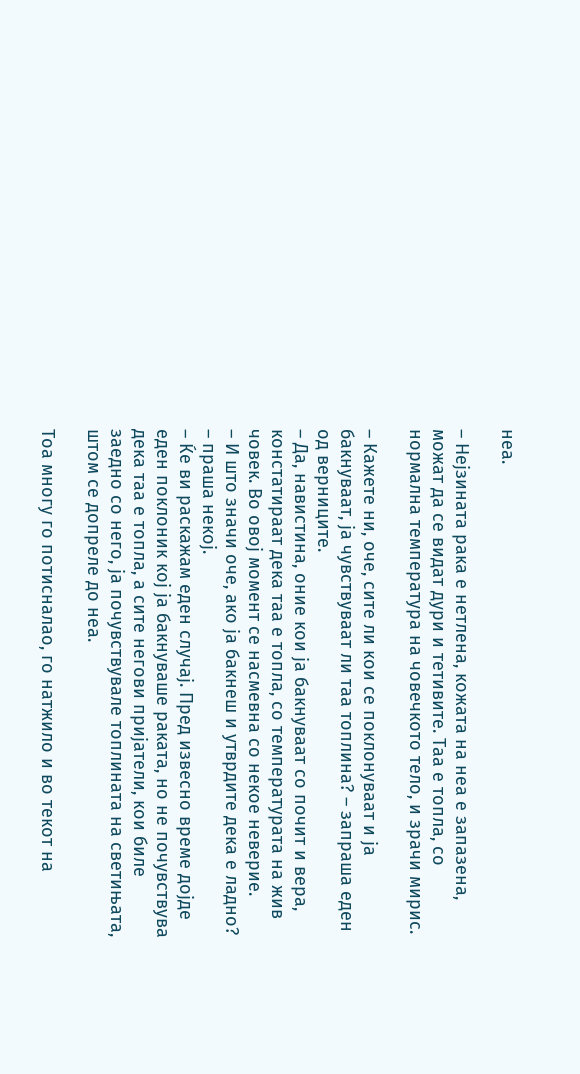неа.

– Нејзината рака е нетлена, кожата на неа е запазена, можат да се видат дури и тетивите. Таа е топла, со нормална температура на човечкото тело, и зрачи мирис.

– Кажете ни, оче, сите ли кои се поклонуваат и ја бакнуваат, ја чувствуваат ли таа топлина? – запраша еден од верниците.
– Да, навистина, оние кои ја бакнуваат со почит и вера, констатираат дека таа е топла, со температурата на жив човек. Во овој момент се насмевна со некое неверие.
– И што значи оче, ако ја бакнеш и утврдите дека е ладно? – праша некој.
– Ќе ви раскажам еден случај. Пред извесно време дојде еден поклоник кој ја бакнуваше раката, но не почувствува дека таа е топла, а сите негови пријатели, кои биле заедно со него, ја почувствувале топлината на светињата, штом се допреле до неа.

Тоа многу го потисналао, го натжило и во текот на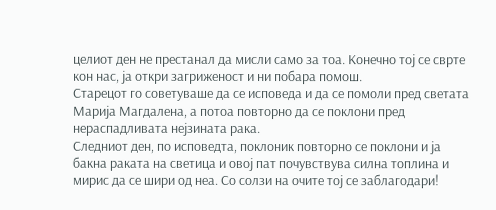целиот ден не престанал да мисли само за тоа. Конечно тој се сврте кон нас, ја откри загриженост и ни побара помош.
Старецот го советуваше да се исповеда и да се помоли пред светата Марија Магдалена, а потоа повторно да се поклони пред нераспадливата нејзината рака.
Следниот ден, по исповедта, поклоник повторно се поклони и ја бакна раката на светица и овој пат почувствува силна топлина и мирис да се шири од неа. Со солзи на очите тој се заблагодари!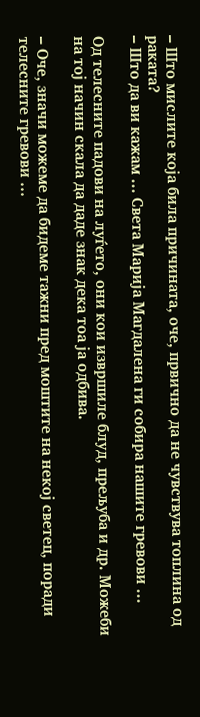– Што мислите која била причината, оче, првично да не чувствува топлина од раката?
– Што да ви кажам … Света Марија Магдалена ги собира нашите гревови …

Од телесните падови на луѓето, они кои извршиле блуд, прељуба и др. Можеби на тој начин скала да даде знак дека тоа ја одбива.

– Оче, значи можеме да бидеме тажни пред моштите на некој светец, поради телесните гревови …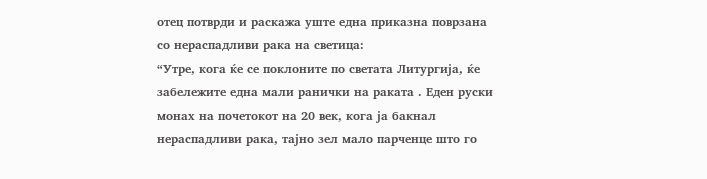отец потврди и раскажа уште една приказна поврзана со нераспадливи рака на светица:
“Утре, кога ќе се поклоните по светата Литургија, ќе забележите една мали ранички на раката . Еден руски монах на почетокот на 20 век, кога ја бакнал нераспадливи рака, тајно зел мало парченце што го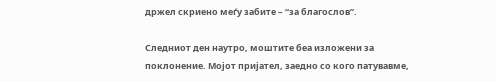држел скриено меѓу забите – “за благослов”.

Следниот ден наутро, моштите беа изложени за поклонение. Мојот пријател, заедно со кого патувавме,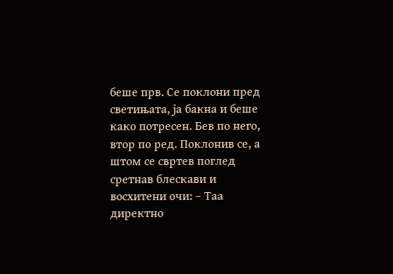беше прв. Се поклони пред светињата, ја бакна и беше како потресен. Бев по него, втор по ред. Поклонив се, а штом се свртев поглед сретнав блескави и восхитени очи: – Таа директно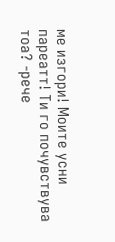ме изгори! Моите усни пареатт! Ти го почувствува тоа? -рече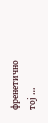френетично тој …